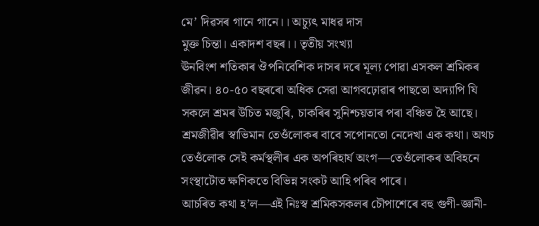মে’ দিৱসৰ গানে গানে।। অচ্যুৎ মাধৱ দাস
মুক্ত চিন্তা। একাদশ বছৰ।। তৃতীয় সংখ্যা
ঊনবিংশ শতিকাৰ ঔপনিবেশিক দাসৰ দৰে মূল্য পোৱা এসকল শ্ৰমিকৰ জীৱন। ৪০-৫০ বছৰৰো অধিক সেৱা আগবঢ়োৱাৰ পাছতো অদ্যাপি যি সকলে শ্ৰমৰ উচিত মজুৰি, চাকৰিৰ সুনিশ্চয়তাৰ পৰা বঞ্চিত হৈ আছে। শ্ৰমজীৱীৰ স্বাভিমান তেওঁলোকৰ বাবে সপোনতো নেদেখা এক কথা। অথচ তেওঁলোক সেই কৰ্মস্থলীৰ এক অপৰিহাৰ্য অংগ—তেওঁলোকৰ অবিহনে সংস্থাটোত ক্ষণিকতে বিভিন্ন সংকট আহি পৰিব পাৰে।
আচৰিত কথা হ’ল—এই নিঃস্ব শ্ৰমিকসকলৰ চৌপাশেৰে বহু গুণী-জ্ঞানী-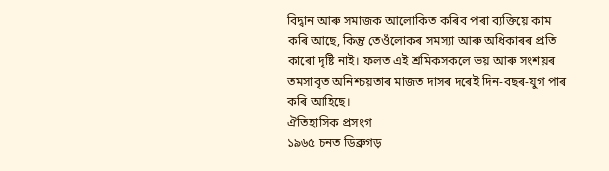বিদ্বান আৰু সমাজক আলোকিত কৰিব পৰা ব্যক্তিয়ে কাম কৰি আছে, কিন্তু তেওঁলোকৰ সমস্যা আৰু অধিকাৰৰ প্ৰতি কাৰো দৃষ্টি নাই। ফলত এই শ্ৰমিকসকলে ভয় আৰু সংশয়ৰ তমসাবৃত অনিশ্চয়তাৰ মাজত দাসৰ দৰেই দিন-বছৰ-যুগ পাৰ কৰি আহিছে।
ঐতিহাসিক প্ৰসংগ
১৯৬৫ চনত ডিব্ৰুগড়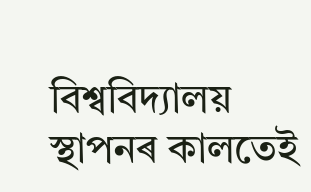বিশ্ববিদ্যালয় স্থাপনৰ কালতেই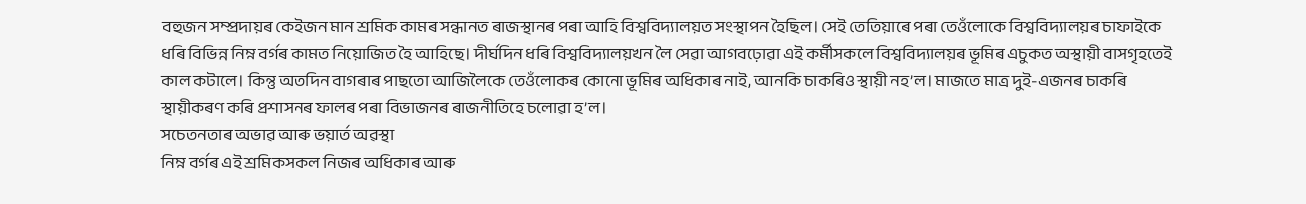বহুজন সম্প্ৰদায়ৰ কেইজন মান শ্ৰমিক কামৰ সন্ধানত ৰাজস্থানৰ পৰা আহি বিশ্ববিদ্যালয়ত সংস্থাপন হৈছিল। সেই তেতিয়াৰে পৰা তেওঁলোকে বিশ্ববিদ্যালয়ৰ চাফাইকে ধৰি বিভিন্ন নিম্ন বৰ্গৰ কামত নিয়োজিত হৈ আহিছে। দীৰ্ঘদিন ধৰি বিশ্ববিদ্যালয়খন লৈ সেৱা আগবঢ়োৱা এই কৰ্মীসকলে বিশ্ববিদ্যালয়ৰ ভূমিৰ এচুকত অস্থায়ী বাসগৃহতেই কাল কটালে। কিন্তু অতদিন বাগৰাৰ পাছতো আজিলৈকে তেওঁলোকৰ কোনো ভূমিৰ অধিকাৰ নাই, আনকি চাকৰিও স্থায়ী নহ’ল। মাজতে মাত্ৰ দুই-এজনৰ চাকৰি স্থায়ীকৰণ কৰি প্ৰশাসনৰ ফালৰ পৰা বিভাজনৰ ৰাজনীতিহে চলোৱা হ’ল।
সচেতনতাৰ অভাৱ আৰু ভয়াৰ্ত অৱস্থা
নিম্ন বৰ্গৰ এই শ্ৰমিকসকল নিজৰ অধিকাৰ আৰু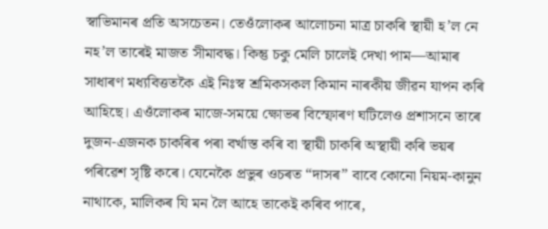স্বাভিমানৰ প্ৰতি অসচেতন। তেওঁলোকৰ আলোচনা মাত্ৰ চাকৰি স্থায়ী হ’ল নে নহ’ল তাৰেই মাজত সীমাবদ্ধ। কিন্তু চকু মেলি চালেই দেখা পাম—আমাৰ সাধাৰণ মধ্যবিত্ততকৈ এই নিঃস্ব শ্ৰমিকসকল কিমান নাৰকীয় জীৱন যাপন কৰি আহিছে। এওঁলোকৰ মাজে-সময়ে ক্ষোভৰ বিস্ফোৰণ ঘটিলেও প্ৰশাসনে তাৰে দুজন-এজনক চাকৰিৰ পৰা বৰ্খাস্ত কৰি বা স্থায়ী চাকৰি অস্থায়ী কৰি ভয়ৰ পৰিৱেশ সৃষ্টি কৰে। যেনেকৈ প্ৰভুৰ ওচৰত “দাসৰ” বাবে কোনো নিয়ম-কানুন নাথাকে, মালিকৰ যি মন লৈ আহে তাকেই কৰিব পাৰে,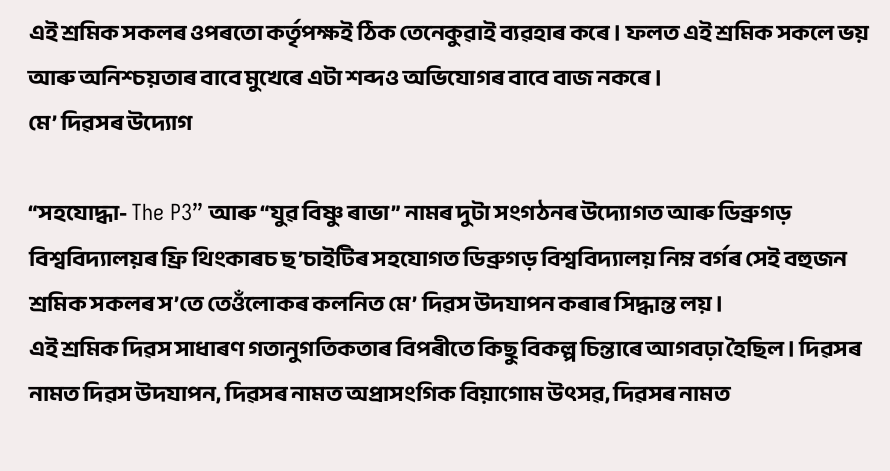এই শ্ৰমিক সকলৰ ওপৰতো কৰ্তৃপক্ষই ঠিক তেনেকুৱাই ব্যৱহাৰ কৰে। ফলত এই শ্ৰমিক সকলে ভয় আৰু অনিশ্চয়তাৰ বাবে মুখেৰে এটা শব্দও অভিযোগৰ বাবে বাজ নকৰে।
মে’ দিৱসৰ উদ্যোগ

“সহযোদ্ধা- The P3” আৰু “যুৱ বিষ্ণু ৰাভা” নামৰ দুটা সংগঠনৰ উদ্যোগত আৰু ডিব্ৰুগড় বিশ্ববিদ্যালয়ৰ ফ্ৰি থিংকাৰচ ছ’চাইটিৰ সহযোগত ডিব্ৰুগড় বিশ্ববিদ্যালয় নিম্ন বৰ্গৰ সেই বহুজন শ্ৰমিক সকলৰ স’তে তেওঁলোকৰ কলনিত মে’ দিৱস উদযাপন কৰাৰ সিদ্ধান্ত লয়।
এই শ্ৰমিক দিৱস সাধাৰণ গতানুগতিকতাৰ বিপৰীতে কিছু বিকল্প চিন্তাৰে আগবঢ়া হৈছিল। দিৱসৰ নামত দিৱস উদযাপন, দিৱসৰ নামত অপ্ৰাসংগিক বিয়াগোম উৎসৱ, দিৱসৰ নামত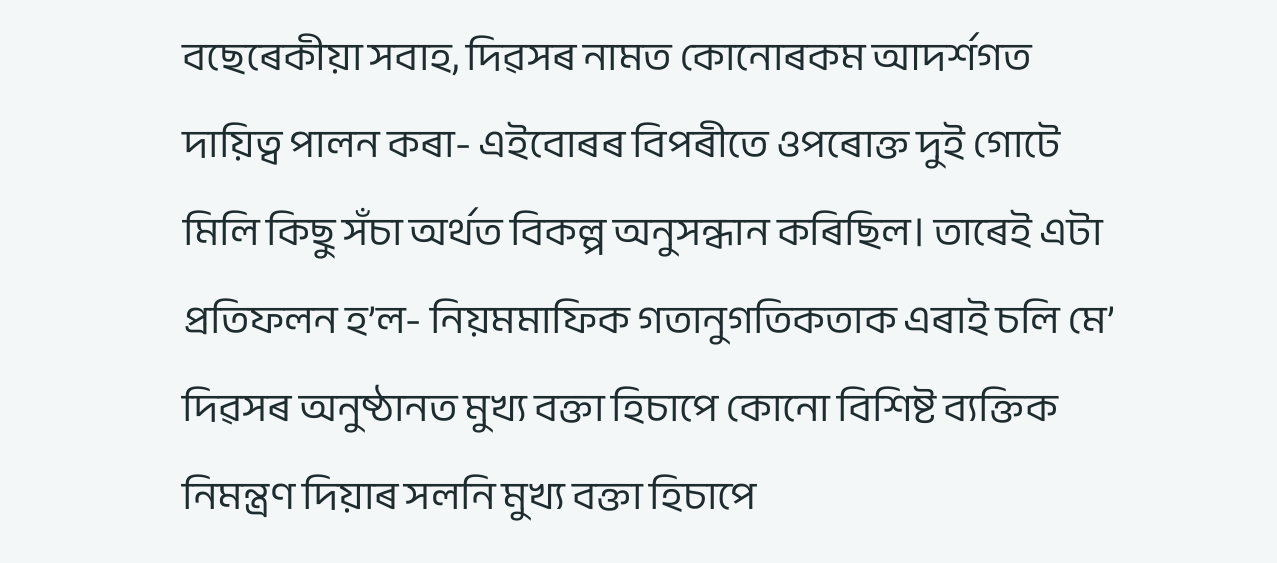বছেৰেকীয়া সবাহ, দিৱসৰ নামত কোনোৰকম আদৰ্শগত দায়িত্ব পালন কৰা- এইবোৰৰ বিপৰীতে ওপৰোক্ত দুই গোটে মিলি কিছু সঁচা অৰ্থত বিকল্প অনুসন্ধান কৰিছিল। তাৰেই এটা প্ৰতিফলন হ’ল- নিয়মমাফিক গতানুগতিকতাক এৰাই চলি মে’ দিৱসৰ অনুষ্ঠানত মুখ্য বক্তা হিচাপে কোনো বিশিষ্ট ব্যক্তিক নিমন্ত্ৰণ দিয়াৰ সলনি মুখ্য বক্তা হিচাপে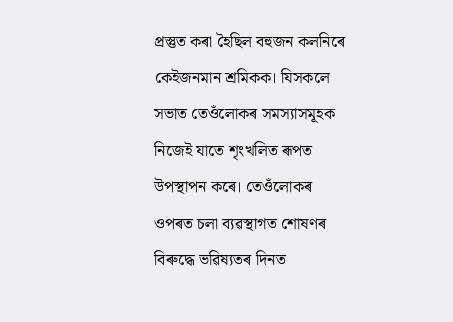প্ৰস্তুত কৰা হৈছিল বহুজন কলনিৰে কেইজনমান শ্ৰমিকক। যিসকলে সভাত তেওঁলোকৰ সমস্যাসমূহক নিজেই যাতে শৃংখলিত ৰূপত উপস্থাপন কৰে। তেওঁলোকৰ ওপৰত চলা ব্যৱস্থাগত শোষণৰ বিৰুদ্ধে ভৱিষ্যতৰ দিনত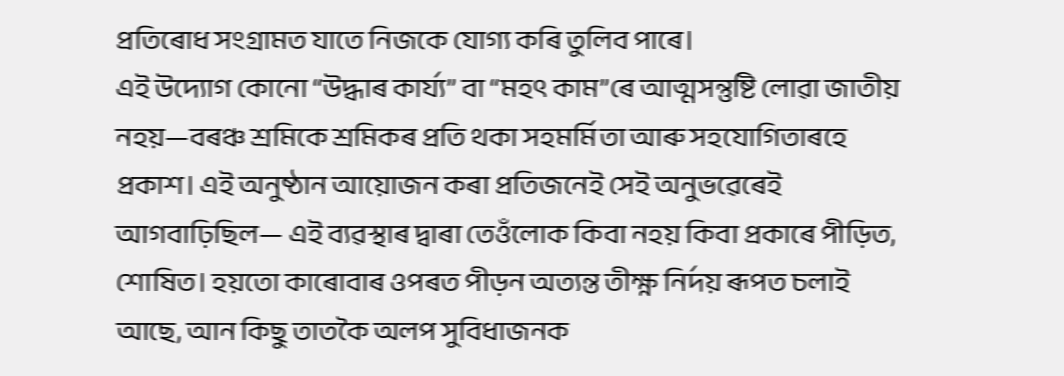প্ৰতিৰোধ সংগ্ৰামত যাতে নিজকে যোগ্য কৰি তুলিব পাৰে।
এই উদ্যোগ কোনো “উদ্ধাৰ কাৰ্য্য” বা “মহৎ কাম”ৰে আত্মসন্তুষ্টি লোৱা জাতীয় নহয়—বৰঞ্চ শ্ৰমিকে শ্ৰমিকৰ প্ৰতি থকা সহমৰ্মিতা আৰু সহযোগিতাৰহে প্ৰকাশ। এই অনুষ্ঠান আয়োজন কৰা প্ৰতিজনেই সেই অনুভৱেৰেই আগবাঢ়িছিল— এই ব্যৱস্থাৰ দ্বাৰা তেওঁলোক কিবা নহয় কিবা প্ৰকাৰে পীড়িত, শোষিত। হয়তো কাৰোবাৰ ওপৰত পীড়ন অত্যন্ত তীক্ষ্ণ নিৰ্দয় ৰূপত চলাই আছে, আন কিছু তাতকৈ অলপ সুবিধাজনক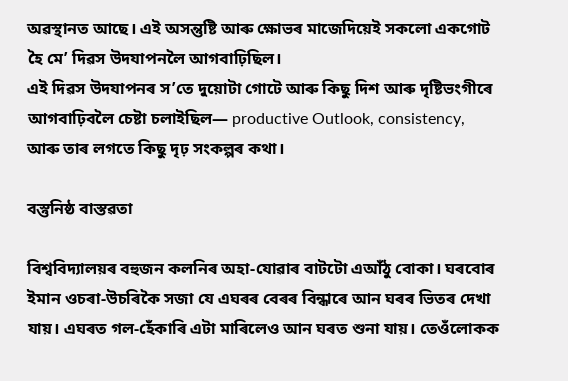অৱস্থানত আছে। এই অসন্তুষ্টি আৰু ক্ষোভৰ মাজেদিয়েই সকলো একগোট হৈ মে’ দিৱস উদযাপনলৈ আগবাঢ়িছিল।
এই দিৱস উদযাপনৰ স’তে দুয়োটা গোটে আৰু কিছু দিশ আৰু দৃষ্টিভংগীৰে আগবাঢ়িবলৈ চেষ্টা চলাইছিল— productive Outlook, consistency, আৰু তাৰ লগতে কিছু দৃঢ় সংকল্পৰ কথা।

বস্তুনিষ্ঠ বাস্তৱতা

বিশ্ববিদ্যালয়ৰ বহুজন কলনিৰ অহা-যোৱাৰ বাটটো এআঁঠু বোকা। ঘৰবোৰ ইমান ওচৰা-উচৰিকৈ সজা যে এঘৰৰ বেৰৰ বিন্ধাৰে আন ঘৰৰ ভিতৰ দেখা যায়। এঘৰত গল-হেঁকাৰি এটা মাৰিলেও আন ঘৰত শুনা যায়। তেওঁলোকক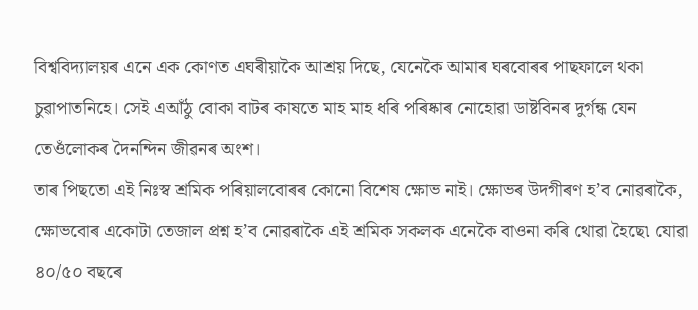বিশ্ববিদ্যালয়ৰ এনে এক কোণত এঘৰীয়াকৈ আশ্ৰয় দিছে, যেনেকৈ আমাৰ ঘৰবোৰৰ পাছফালে থকা চুৱাপাতনিহে। সেই এআঁঠু বোকা বাটৰ কাষতে মাহ মাহ ধৰি পৰিষ্কাৰ নোহোৱা ডাষ্টবিনৰ দুৰ্গন্ধ যেন তেওঁলোকৰ দৈনন্দিন জীৱনৰ অংশ।
তাৰ পিছতো এই নিঃস্ব শ্ৰমিক পৰিয়ালবোৰৰ কোনো বিশেষ ক্ষোভ নাই। ক্ষোভৰ উদগীৰণ হ’ব নোৱৰাকৈ, ক্ষোভবোৰ একোটা তেজাল প্ৰশ্ন হ’ব নোৱৰাকৈ এই শ্ৰমিক সকলক এনেকৈ বাওনা কৰি থোৱা হৈছে৷ যোৱা ৪০/৫০ বছৰে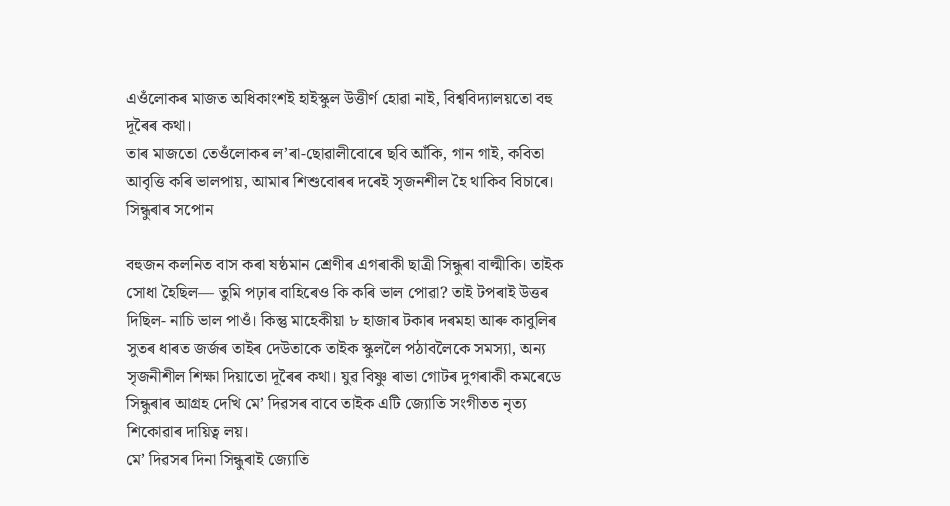এওঁলোকৰ মাজত অধিকাংশই হাইস্কুল উত্তীৰ্ণ হোৱা নাই, বিশ্ববিদ্যালয়তো বহু দূৰৈৰ কথা।
তাৰ মাজতো তেওঁলোকৰ ল’ৰা-ছোৱালীবোৰে ছবি আঁকি, গান গাই, কবিতা আবৃত্তি কৰি ভালপায়, আমাৰ শিশুবোৰৰ দৰেই সৃজনশীল হৈ থাকিব বিচাৰে।
সিন্ধুৰাৰ সপোন

বহুজন কলনিত বাস কৰা ষষ্ঠমান শ্ৰেণীৰ এগৰাকী ছাত্ৰী সিন্ধুৰা বাল্মীকি। তাইক সোধা হৈছিল— তুমি পঢ়াৰ বাহিৰেও কি কৰি ভাল পোৱা? তাই টপৰাই উত্তৰ দিছিল- নাচি ভাল পাওঁ। কিন্তু মাহেকীয়া ৮ হাজাৰ টকাৰ দৰমহা আৰু কাবুলিৰ সুতৰ ধাৰত জৰ্জৰ তাইৰ দেউতাকে তাইক স্কুললৈ পঠাবলৈকে সমস্যা, অন্য সৃজনীশীল শিক্ষা দিয়াতো দূৰৈৰ কথা। যুৱ বিষ্ণু ৰাভা গোটৰ দুগৰাকী কমৰেডে সিন্ধুৰাৰ আগ্ৰহ দেখি মে’ দিৱসৰ বাবে তাইক এটি জ্যোতি সংগীতত নৃত্য শিকোৱাৰ দায়িত্ব লয়।
মে’ দিৱসৰ দিনা সিন্ধুৰাই জ্যোতি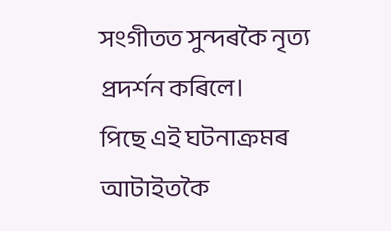সংগীতত সুন্দৰকৈ নৃত্য প্ৰদৰ্শন কৰিলে।
পিছে এই ঘটনাক্ৰমৰ আটাইতকৈ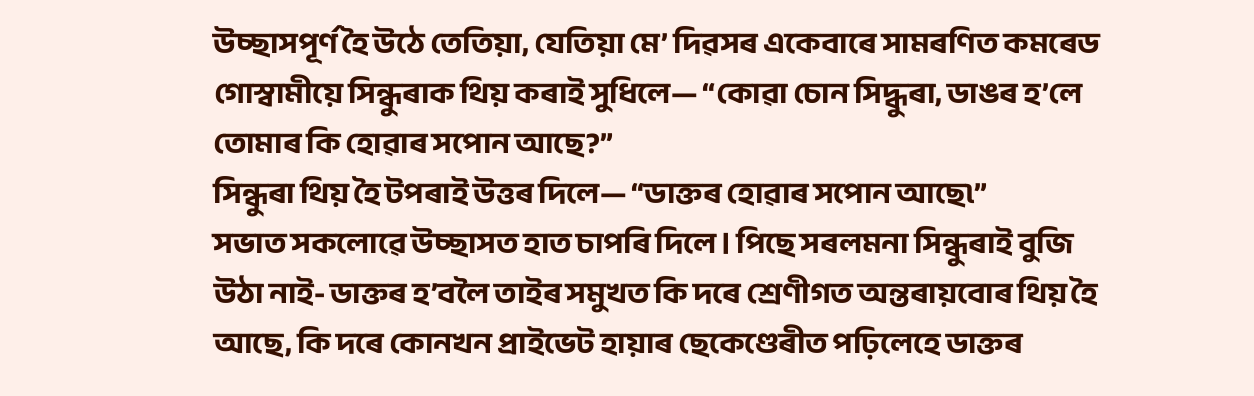উচ্ছাসপূৰ্ণ হৈ উঠে তেতিয়া, যেতিয়া মে’ দিৱসৰ একেবাৰে সামৰণিত কমৰেড গোস্বামীয়ে সিন্ধুৰাক থিয় কৰাই সুধিলে— “কোৱা চোন সিদ্ধুৰা, ডাঙৰ হ’লে তোমাৰ কি হোৱাৰ সপোন আছে?”
সিন্ধুৰা থিয় হৈ টপৰাই উত্তৰ দিলে— “ডাক্তৰ হোৱাৰ সপোন আছে৷”
সভাত সকলোৱে উচ্ছাসত হাত চাপৰি দিলে। পিছে সৰলমনা সিন্ধুৰাই বুজি উঠা নাই- ডাক্তৰ হ’বলৈ তাইৰ সমুখত কি দৰে শ্ৰেণীগত অন্তৰায়বোৰ থিয় হৈ আছে, কি দৰে কোনখন প্ৰাইভেট হায়াৰ ছেকেণ্ডেৰীত পঢ়িলেহে ডাক্তৰ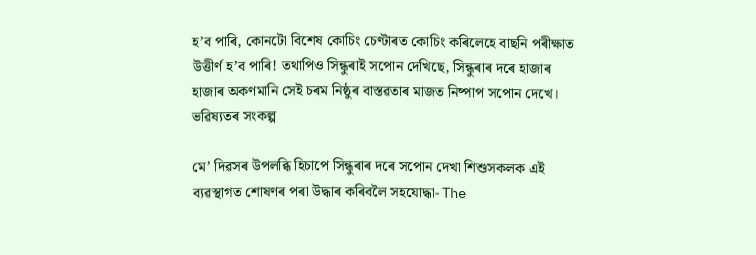হ’ব পাৰি, কোনটো বিশেষ কোচিং চেণ্টাৰত কোচিং কৰিলেহে বাছনি পৰীক্ষাত উত্তীৰ্ণ হ’ব পাৰি! তথাপিও সিন্ধুৰাই সপোন দেখিছে, সিন্ধুৰাৰ দৰে হাজাৰ হাজাৰ অকণমানি সেই চৰম নিষ্ঠুৰ বাস্তৱতাৰ মাজত নিষ্পাপ সপোন দেখে।
ভৱিষ্যতৰ সংকল্প

মে’ দিৱসৰ উপলব্ধি হিচাপে সিন্ধুৰাৰ দৰে সপোন দেখা শিশুসকলক এই ব্যৱস্থাগত শোষণৰ পৰা উদ্ধাৰ কৰিবলৈ সহযোদ্ধা- The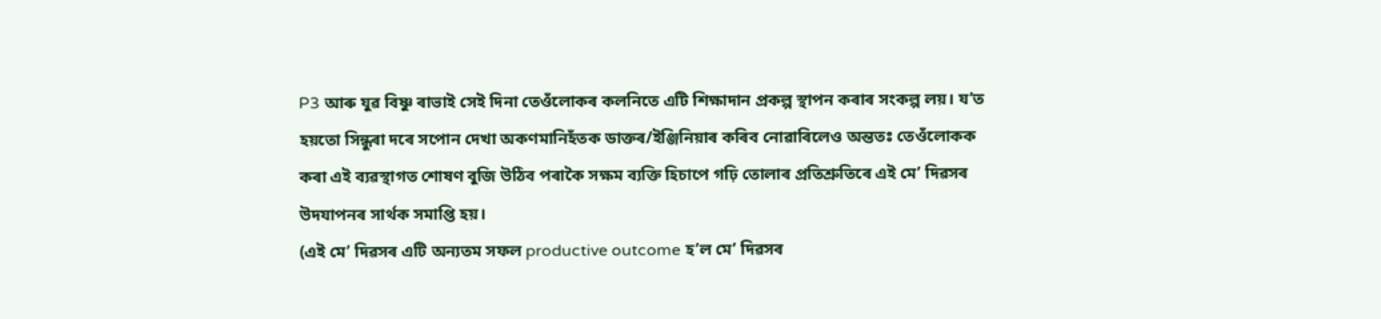P3 আৰু যুৱ বিষ্ণু ৰাভাই সেই দিনা তেওঁলোকৰ কলনিতে এটি শিক্ষাদান প্ৰকল্প স্থাপন কৰাৰ সংকল্প লয়। য’ত হয়তো সিন্ধুৰা দৰে সপোন দেখা অকণমানিহঁতক ডাক্তৰ/ইঞ্জিনিয়াৰ কৰিব নোৱাৰিলেও অন্ততঃ তেওঁলোকক কৰা এই ব্যৱস্থাগত শোষণ বুজি উঠিব পৰাকৈ সক্ষম ব্যক্তি হিচাপে গঢ়ি তোলাৰ প্ৰতিশ্ৰুতিৰে এই মে’ দিৱসৰ উদযাপনৰ সাৰ্থক সমাপ্তি হয়।
(এই মে’ দিৱসৰ এটি অন্যতম সফল productive outcome হ’ল মে’ দিৱসৰ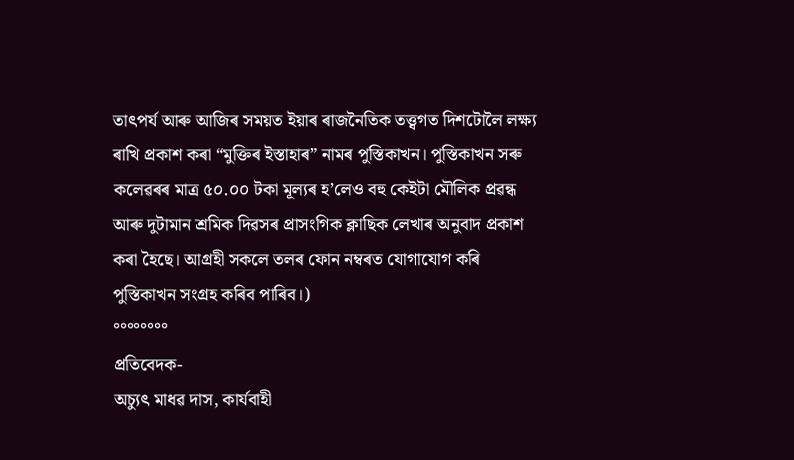তাৎপৰ্য আৰু আজিৰ সময়ত ইয়াৰ ৰাজনৈতিক তত্ত্বগত দিশটোলৈ লক্ষ্য ৰাখি প্ৰকাশ কৰা “মুক্তিৰ ইস্তাহাৰ” নামৰ পুস্তিকাখন। পুস্তিকাখন সৰু কলেৱৰৰ মাত্ৰ ৫০.০০ টকা মূল্যৰ হ’লেও বহু কেইটা মৌলিক প্ৰৱন্ধ আৰু দুটামান শ্ৰমিক দিৱসৰ প্ৰাসংগিক ক্লাছিক লেখাৰ অনুবাদ প্ৰকাশ কৰা হৈছে। আগ্ৰহী সকলে তলৰ ফোন নম্বৰত যোগাযোগ কৰি পুস্তিকাখন সংগ্রহ কৰিব পাৰিব।)
°°°°°°°°
প্ৰতিবেদক-
অচ্যুৎ মাধৱ দাস, কাৰ্যবাহী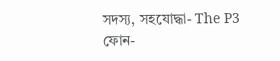সদস্য, সহযোদ্ধা- The P3
ফোন-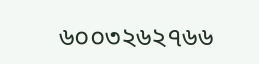৬০০৩২৬২৭৬৬